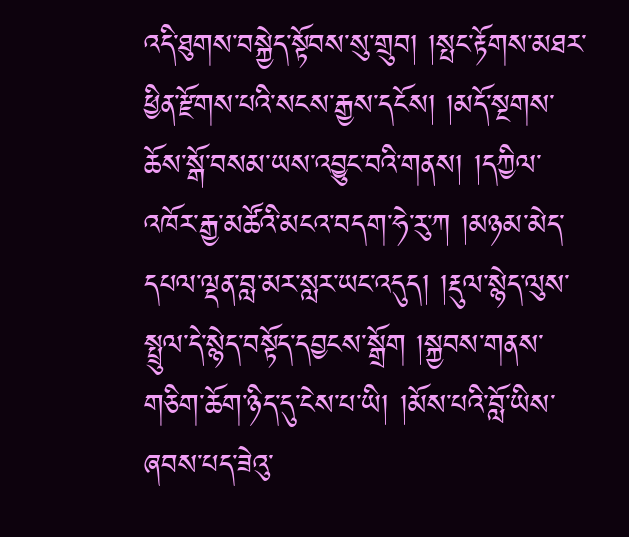འདི་ཐུགས་བསྐྱེད་སྟོབས་སུ་གྲུབ། །སྤང་རྟོགས་མཐར་ཕྱིན་རྫོགས་པའི་སངས་རྒྱས་དངོས། །མདོ་སྔགས་ཆོས་སྒོ་བསམ་ཡས་འབྱུང་བའི་གནས། །དཀྱིལ་འཁོར་རྒྱ་མཚོའི་མངའ་བདག་ཧེ་རུ་ཀ །མཉམ་མེད་དཔལ་ལྡན་བླ་མར་སླར་ཡང་འདུད། །རྡུལ་སྙེད་ལུས་སྤྲུལ་དེ་སྙེད་བསྟོད་དབྱངས་སྒྲོག །སྐྱབས་གནས་གཅིག་ཆོག་ཉིད་དུ་ངེས་པ་ཡི། །མོས་པའི་བློ་ཡིས་ཞབས་པད་ཟེའུ་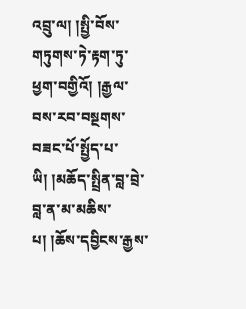འབྲུ་ལ། །སྤྱི་བོས་གཏུགས་ཏེ་རྟག་ཏུ་ཕྱག་བགྱིའོ། །རྒྱལ་བས་རབ་བསྔགས་བཟང་པོ་སྤྱོད་པ་ཡི། །མཆོད་སྤྲིན་བླ་བྲེ་བླ་ན་མ་མཆིས་པ། །ཆོས་དབྱིངས་རྒྱས་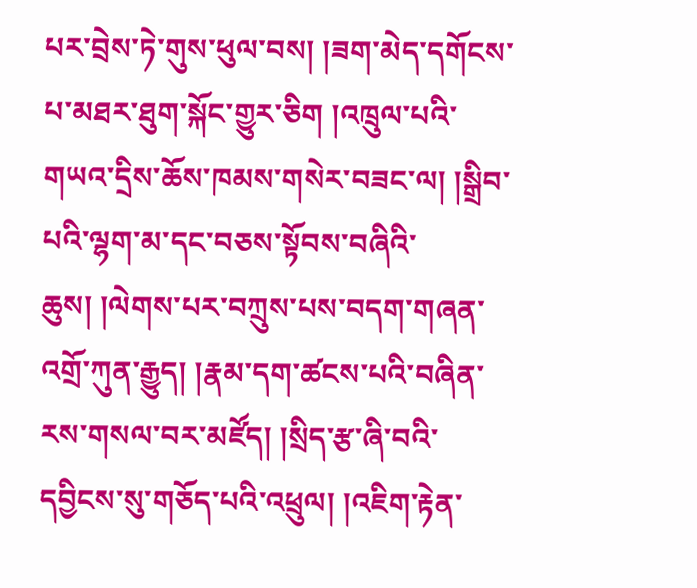པར་བྲེས་ཏེ་གུས་ཕུལ་བས། །ཟག་མེད་དགོངས་པ་མཐར་ཐུག་སྐོང་གྱུར་ཅིག །འཁྲུལ་པའི་གཡའ་དྲིས་ཆོས་ཁམས་གསེར་བཟང་ལ། །སྒྲིབ་པའི་ལྷག་མ་དང་བཅས་སྟོབས་བཞིའི་ཆུས། །ལེགས་པར་བཀྲུས་པས་བདག་གཞན་འགྲོ་ཀུན་རྒྱུད། །རྣམ་དག་ཚངས་པའི་བཞིན་རས་གསལ་བར་མཛོད། །སྲིད་རྩ་ཞི་བའི་དབྱིངས་སུ་གཅོད་པའི་འཕྲུལ། །འཇིག་རྟེན་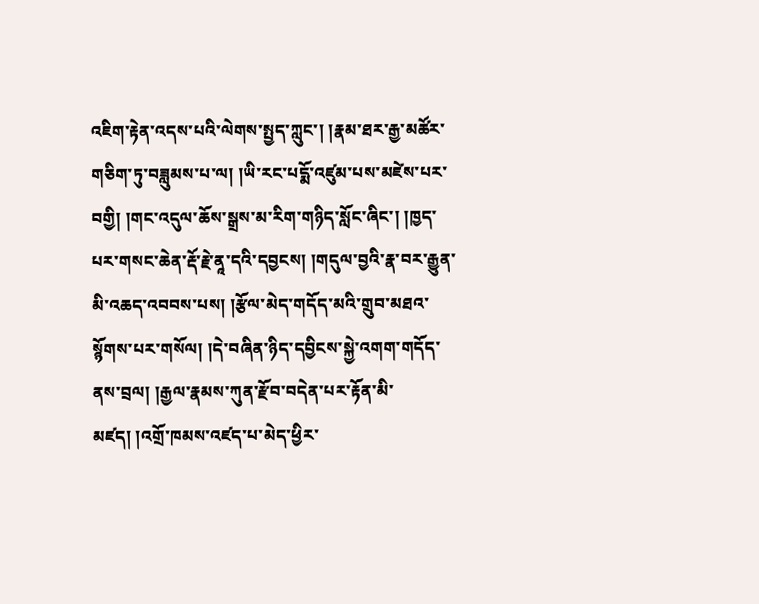འཇིག་རྟེན་འདས་པའི་ལེགས་སྤྱད་ཀླུང་། །རྣམ་ཐར་རྒྱ་མཚོར་གཅིག་ཏུ་བཟླུམས་པ་ལ། །ཡི་རང་པདྨོ་འཛུམ་པས་མཛེས་པར་བགྱི། །གང་འདུལ་ཆོས་སྒྲས་མ་རིག་གཉིད་སློང་ཞིང་། །ཁྱད་པར་གསང་ཆེན་རྡོ་རྗེ་ནཱ་དའི་དབྱངས། །གདུལ་བྱའི་རྣ་བར་རྒྱུན་མི་འཆད་འབབས་པས། །རྩོལ་མེད་གདོད་མའི་གྲུབ་མཐའ་སྙོགས་པར་གསོལ། །དེ་བཞིན་ཉིད་དབྱིངས་སྐྱེ་འགག་གདོད་ནས་བྲལ། །རྒྱལ་རྣམས་ཀུན་རྫོབ་བདེན་པར་རྟོན་མི་མཛད། །འགྲོ་ཁམས་འཛད་པ་མེད་ཕྱིར་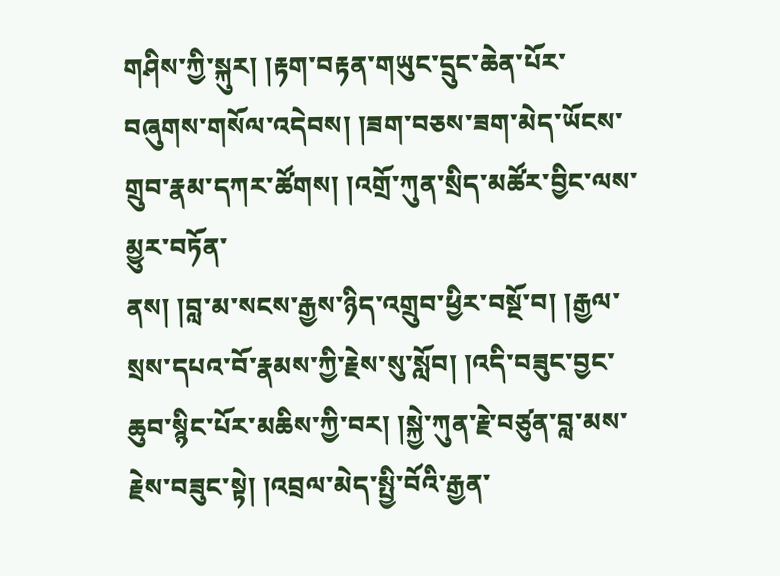གཤིས་ཀྱི་སྐུར། །རྟག་བརྟན་གཡུང་དྲུང་ཆེན་པོར་བཞུགས་གསོལ་འདེབས། །ཟག་བཅས་ཟག་མེད་ཡོངས་གྲུབ་རྣམ་དཀར་ཚོགས། །འགྲོ་ཀུན་སྲིད་མཚོར་བྱིང་ལས་མྱུར་བཏོན་
ནས། །བླ་མ་སངས་རྒྱས་ཉིད་འགྲུབ་ཕྱིར་བསྔོ་བ། །རྒྱལ་སྲས་དཔའ་བོ་རྣམས་ཀྱི་རྗེས་སུ་སློབ། །འདི་བཟུང་བྱང་ཆུབ་སྙིང་པོར་མཆིས་ཀྱི་བར། །སྐྱེ་ཀུན་རྗེ་བཙུན་བླ་མས་རྗེས་བཟུང་སྟེ། །འབྲལ་མེད་སྤྱི་བོའི་རྒྱན་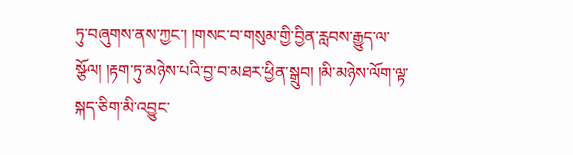ཏུ་བཞུགས་ནས་ཀྱང་། །གསང་བ་གསུམ་གྱི་བྱིན་རླབས་རྒྱུད་ལ་སྩོལ། །རྟག་ཏུ་མཉེས་པའི་བྱ་བ་མཐར་ཕྱིན་སྒྲུབ། །མི་མཉེས་ལོག་ལྟ་སྐད་ཅིག་མི་འབྱུང་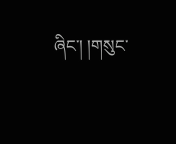ཞིང་། །གསུང་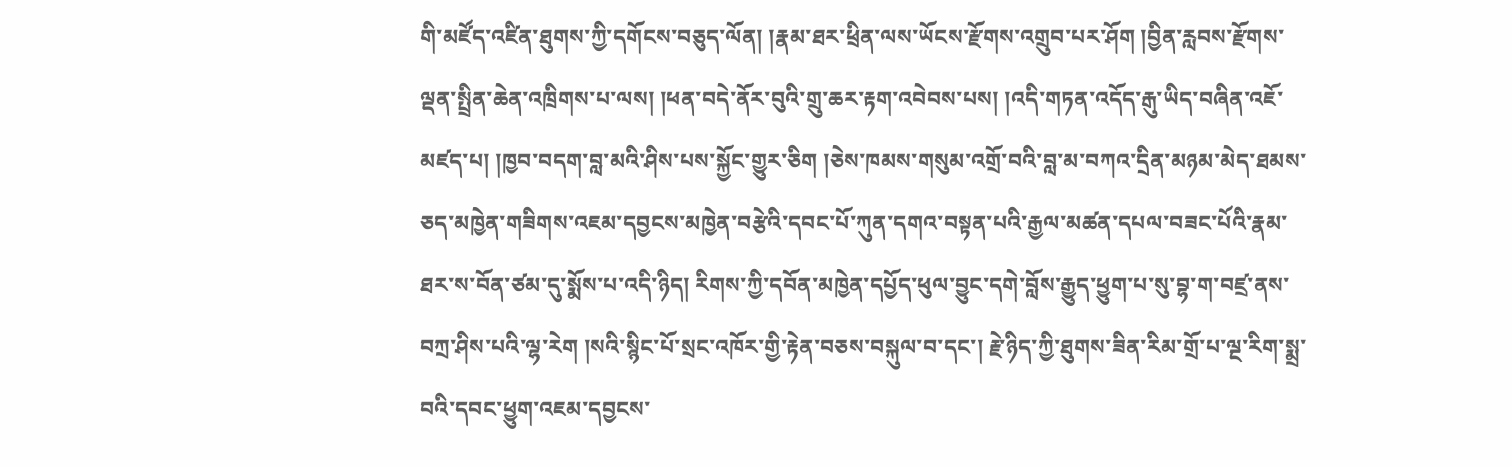གི་མཛོད་འཛིན་ཐུགས་ཀྱི་དགོངས་བཅུད་ལོན། །རྣམ་ཐར་ཕྲིན་ལས་ཡོངས་རྫོགས་འགྲུབ་པར་ཤོག །བྱིན་རླབས་རྫོགས་ལྡན་སྤྲིན་ཆེན་འཁྲིགས་པ་ལས། །ཕན་བདེ་ནོར་བུའི་གྲུ་ཆར་རྟག་འབེབས་པས། །འདི་གཏན་འདོད་རྒུ་ཡིད་བཞིན་འཇོ་མཛད་པ། །ཁྱབ་བདག་བླ་མའི་ཤིས་པས་སྐྱོང་གྱུར་ཅིག །ཅེས་ཁམས་གསུམ་འགྲོ་བའི་བླ་མ་བཀའ་དྲིན་མཉམ་མེད་ཐམས་ཅད་མཁྱེན་གཟིགས་འཇམ་དབྱངས་མཁྱེན་བརྩེའི་དབང་པོ་ཀུན་དགའ་བསྟན་པའི་རྒྱལ་མཚན་དཔལ་བཟང་པོའི་རྣམ་ཐར་ས་བོན་ཙམ་དུ་སྨོས་པ་འདི་ཉིད། རིགས་ཀྱི་དབོན་མཁྱེན་དཔྱོད་ཕུལ་བྱུང་དགེ་བློས་རྒྱུད་ཕྱུག་པ་སུ་བྷ་ག་བཛྲ་ནས་བཀྲ་ཤིས་པའི་ལྷ་རེག །སའི་སྙིང་པོ་སྲང་འཁོར་གྱི་རྟེན་བཅས་བསྐུལ་བ་དང་། རྗེ་ཉིད་ཀྱི་ཐུགས་ཟིན་རིམ་གྲོ་པ་ལྔ་རིག་སྨྲ་བའི་དབང་ཕྱུག་འཇམ་དབྱངས་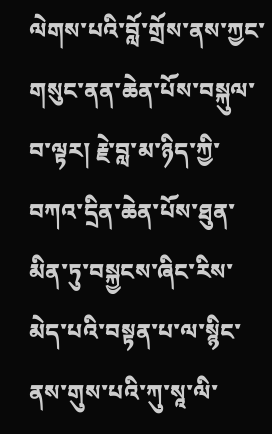ལེགས་པའི་བློ་གྲོས་ནས་ཀྱང་གསུང་ནན་ཆེན་པོས་བསྐུལ་བ་ལྟར། རྗེ་བླ་མ་ཉིད་ཀྱི་བཀའ་དྲིན་ཆེན་པོས་ཐུན་མིན་ཏུ་བསྐྱངས་ཞིང་རིས་མེད་པའི་བསྟན་པ་ལ་སྙིང་ནས་གུས་པའི་ཀུ་སཱ་ལི་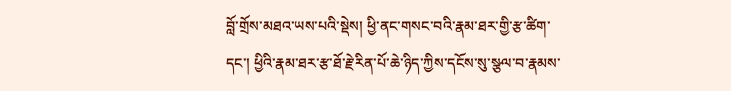བློ་གྲོས་མཐའ་ཡས་པའི་སྡེས། ཕྱི་ནང་གསང་བའི་རྣམ་ཐར་གྱི་རྩ་ཚིག་དང་། ཕྱིའི་རྣམ་ཐར་རྩ་ཐོ་རྗེ་རིན་པོ་ཆེ་ཉིད་ཀྱིས་དངོས་སུ་སྩལ་བ་རྣམས་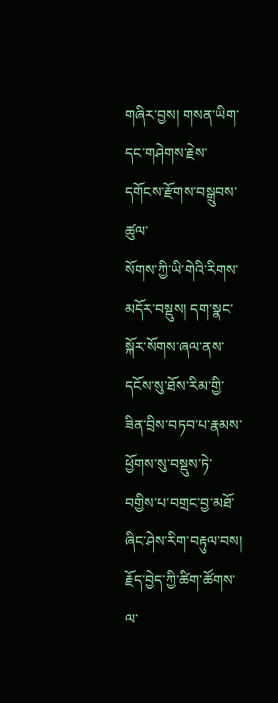གཞིར་བྱས། གསན་ཡིག་དང་གཤེགས་རྗེས་དགོངས་རྫོགས་བསྒྲུབས་ཚུལ་
སོགས་ཀྱི་ཡི་གེའི་རིགས་མདོར་བསྡུས། དག་སྣང་སྐོར་སོགས་ཞལ་ནས་དངོས་སུ་ཐོས་རིམ་གྱི་ཟིན་བྲིས་བཏབ་པ་རྣམས་ཕྱོགས་སུ་བསྡུས་ཏེ་བགྱིས་པ་བགྲང་བྱ་མཐོ་ཞིང་ཤེས་རིག་བརྟུལ་བས། རྗོད་བྱེད་ཀྱི་ཚིག་ཚོགས་ལ་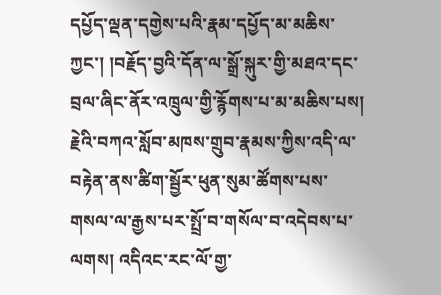དཔྱོད་ལྡན་དགྱེས་པའི་རྣམ་དཔྱོད་མ་མཆིས་ཀྱང་། །བརྗོད་བྱའི་དོན་ལ་སྒྲོ་སྐུར་གྱི་མཐའ་དང་བྲལ་ཞིང་ནོར་འཁྲུལ་གྱི་རྙོགས་པ་མ་མཆིས་པས། རྗེའི་བཀའ་སློབ་མཁས་གྲུབ་རྣམས་ཀྱིས་འདི་ལ་བརྟེན་ནས་ཚིག་སྦྱོར་ཕུན་སུམ་ཚོགས་པས་གསལ་ལ་རྒྱས་པར་སྤྲོ་བ་གསོལ་བ་འདེབས་པ་ལགས། འདིའང་རང་ལོ་གྱ་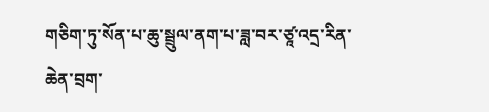གཅིག་ཏུ་སོན་པ་ཆུ་སྦྲུལ་ནག་པ་ཟླ་བར་ཙཱ་འདྲ་རིན་ཆེན་བྲག་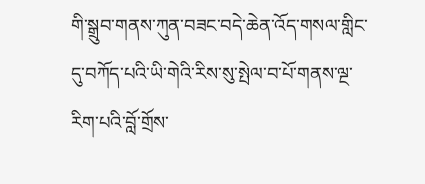གི་སྒྲུབ་གནས་ཀུན་བཟང་བདེ་ཆེན་འོད་གསལ་གླིང་དུ་བཀོད་པའི་ཡི་གེའི་རིས་སུ་སྤེལ་བ་པོ་གནས་ལྔ་རིག་པའི་བློ་གྲོས་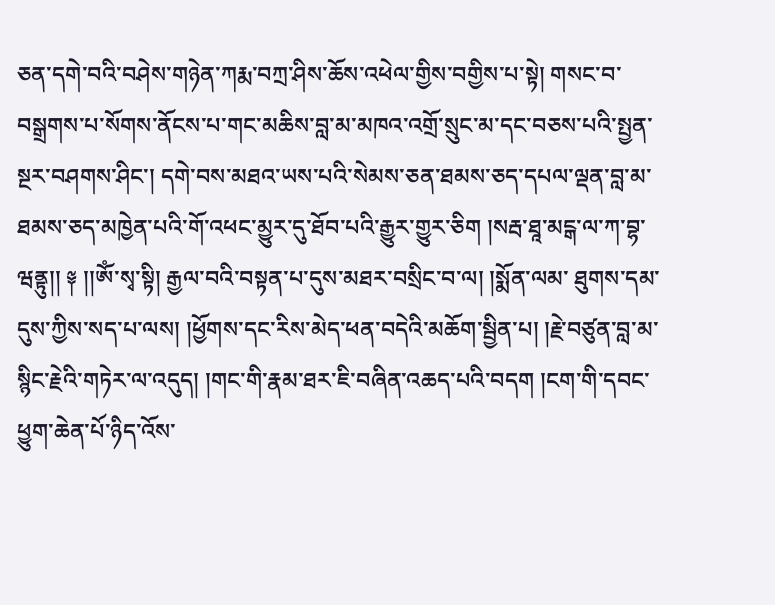ཅན་དགེ་བའི་བཤེས་གཉེན་ཀརྨ་བཀྲ་ཤིས་ཆོས་འཕེལ་གྱིས་བགྱིས་པ་སྟེ། གསང་བ་བསྒྲགས་པ་སོགས་ནོངས་པ་གང་མཆིས་བླ་མ་མཁའ་འགྲོ་སྲུང་མ་དང་བཅས་པའི་སྤྱན་སྔར་བཤགས་ཤིང་། དགེ་བས་མཐའ་ཡས་པའི་སེམས་ཅན་ཐམས་ཅད་དཔལ་ལྡན་བླ་མ་ཐམས་ཅད་མཁྱེན་པའི་གོ་འཕང་མྱུར་དུ་ཐོབ་པའི་རྒྱུར་གྱུར་ཅིག །སརྦ་ཐཱ་མངྒ་ལ་ཀ་བྷ་ཝནྟུ།། ༈ །།ཨོཾ་སྭ་སྟི། རྒྱལ་བའི་བསྟན་པ་དུས་མཐར་བསྲིང་བ་ལ། །སྨོན་ལམ་ ཐུགས་དམ་དུས་ཀྱིས་སད་པ་ལས། །ཕྱོགས་དང་རིས་མེད་ཕན་བདེའི་མཆོག་སྦྱིན་པ། །རྗེ་བཙུན་བླ་མ་སྙིང་རྗེའི་གཏེར་ལ་འདུད། །གང་གི་རྣམ་ཐར་ཇི་བཞིན་འཆད་པའི་བདག །ངག་གི་དབང་ཕྱུག་ཆེན་པོ་ཉིད་འོས་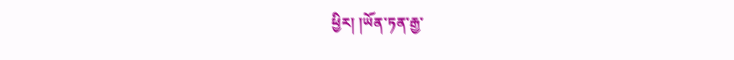ཕྱིར། །ཡོན་ཏན་རྒྱ་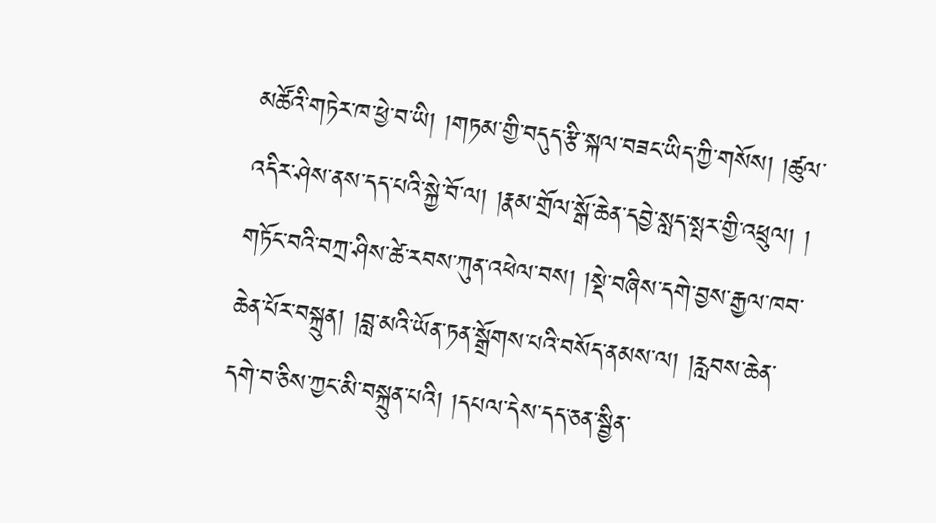མཚོའི་གཏེར་ཁ་ཕྱེ་བ་ཡི། །གཏམ་གྱི་བདུད་རྩི་སྐལ་བཟང་ཡིད་ཀྱི་གསོས། །ཚུལ་འདིར་ཤེས་ནས་དད་པའི་སྐྱེ་བོ་ལ། །རྣམ་གྲོལ་སྒོ་ཆེན་དབྱེ་སླད་སྤར་གྱི་འཕྲུལ། །
གཏོང་བའི་བཀྲ་ཤིས་ཚེ་རབས་ཀུན་འཕེལ་བས། །སྡེ་བཞིས་དགེ་བྱས་རྒྱལ་ཁབ་ཆེན་པོར་བསྐྲུན། །བླ་མའི་ཡོན་ཏན་སྒྲོགས་པའི་བསོད་ནམས་ལ། །རླབས་ཆེན་དགེ་བ་ཅིས་ཀྱང་མི་བསྐྲུན་པའི། །དཔལ་དེས་དད་ཅན་སྦྱིན་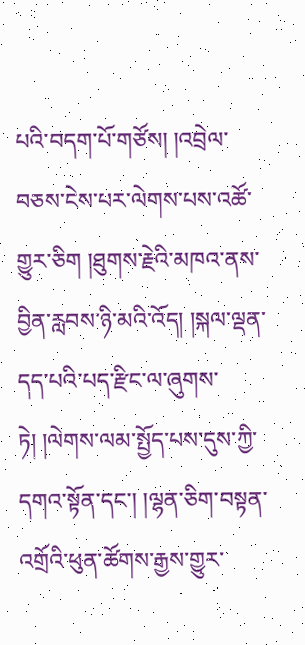པའི་བདག་པོ་གཙོས། །འབྲེལ་བཅས་ངེས་པར་ལེགས་པས་འཚོ་གྱུར་ཅིག །ཐུགས་རྗེའི་མཁའ་ནས་བྱིན་རླབས་ཉི་མའི་འོད། །སྐལ་ལྡན་དད་པའི་པད་རྫིང་ལ་ཞུགས་ཏེ། །ལེགས་ལམ་སྤྱོད་པས་དུས་ཀྱི་དགའ་སྟོན་དང་། །ལྷན་ཅིག་བསྟན་འགྲོའི་ཕུན་ཚོགས་རྒྱས་གྱུར་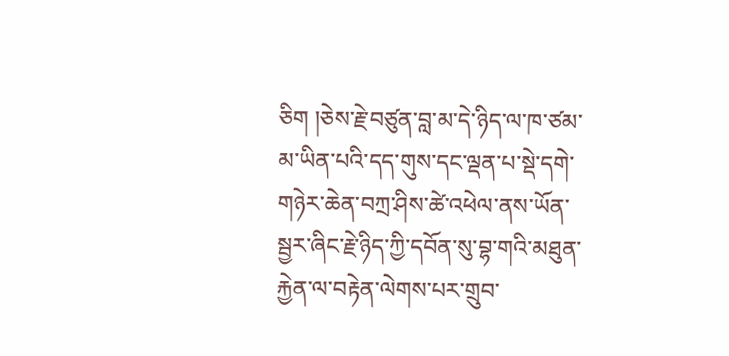ཅིག །ཅེས་རྗེ་བཙུན་བླ་མ་དེ་ཉིད་ལ་ཁ་ཙམ་མ་ཡིན་པའི་དད་གུས་དང་ལྡན་པ་སྡེ་དགེ་གཉེར་ཆེན་བཀྲ་ཤིས་ཚེ་འཕེལ་ནས་ཡོན་སྦྱར་ཞིང་རྗེ་ཉིད་ཀྱི་དབོན་སུ་བྷ་གའི་མཐུན་རྐྱེན་ལ་བརྟེན་ལེགས་པར་གྲུབ་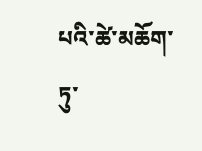པའི་ཚེ་མཆོག་ཏུ་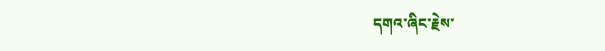དགའ་ཞིང་རྗེས་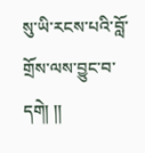སུ་ཡི་རངས་པའི་བློ་གྲོས་ལས་བྱུང་བ་དགེ། །།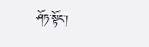ཤོཏ་སྟོང་།